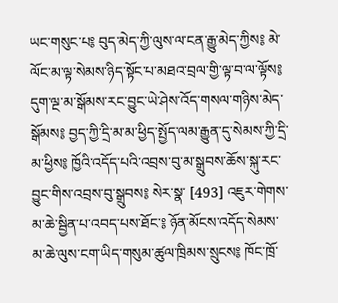ཡང་གསུང་པ༔ བུད་མེད་ཀྱི་ལུས་ལ་ངན་རྒྱུ་མེད་ཀྱིས༔ མེ་ལོང་མ་ལྟ་སེམས་ཉིད་སྟོང་པ་མཐའ་བྲལ་གྱི་ལྟ་བ་ལ་ལྟོས༔ དུག་ལྔ་མ་སྒོམས་རང་བྱུང་ཡེ་ཤེས་འོད་གསལ་གཉིས་མེད་སྒོམས༔ བྱད་ཀྱི་དྲི་མ་མ་ཕྱིད་སྤྱོད་ལམ་རྒྱུན་དུ་སེམས་ཀྱི་དྲི་མ་ཕྱིས༔ ཁྱོའི་འདོད་པའི་འབྲས་བུ་མ་སྒྲུབས་ཆོས་སྐུ་རང་བྱུང་གིས་འབྲས་བུ་སྒྲུབས༔ སེར་སྣ་ [493] འཇུར་གེགས་མ་ཆེ་སྦྱིན་པ་འབད་པས་ཐོང་༔ ཉོན་མོངས་འདོད་སེམས་མ་ཆེ་ལུས་ངག་ཡིད་གསུམ་ཚུལ་ཁྲིམས་སྲུངས༔ ཁོང་ཁྲོ་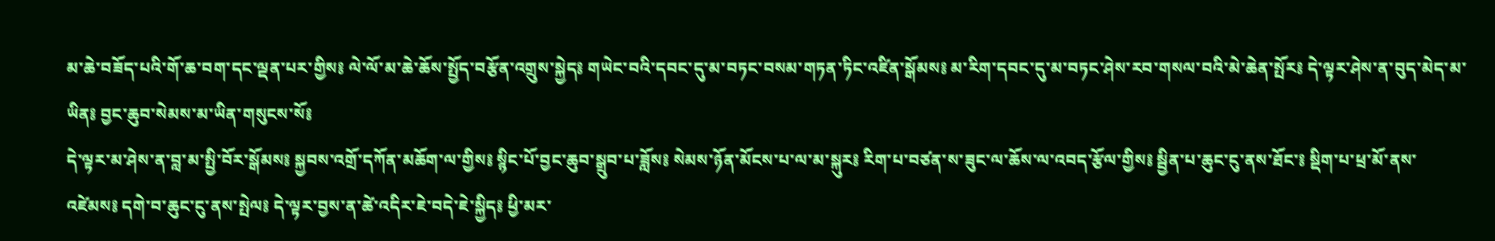མ་ཆེ་བཟོད་པའི་གོ་ཆ་བག་དང་ལྡན་པར་གྱིས༔ ལེ་ལོ་མ་ཆེ་ཆོས་སྤྱོད་བརྩོན་འགྲུས་སྐྱེད༔ གཡེང་བའི་དབང་དུ་མ་བཏང་བསམ་གཏན་ཏིང་འཛིན་སྒོམས༔ མ་རིག་དབང་དུ་མ་བཏང་ཤེས་རབ་གསལ་བའི་མེ་ཆེན་སྤོར༔ དེ་ལྟར་ཤེས་ན་བུད་མེད་མ་ཡིན༔ བྱང་ཆུབ་སེམས་མ་ཡིན་གསུངས་སོ༔
དེ་ལྟར་མ་ཤེས་ན་བླ་མ་སྤྱི་བོར་སྒོམས༔ སྐྱབས་འགྲོ་དཀོན་མཆོག་ལ་གྱིས༔ སྙིང་པོ་བྱང་ཆུབ་སྒྲུབ་པ་ཟློས༔ སེམས་ཉོན་མོངས་པ་ལ་མ་སྐུར༔ རིག་པ་བཙན་ས་ཟུང་ལ་ཆོས་ལ་འབད་རྩོལ་གྱིས༔ སྦྱིན་པ་ཆུང་ངུ་ནས་ཐོང་༔ སྡིག་པ་ཕྲ་མོ་ནས་འཛེམས༔ དགེ་བ་ཆུང་ངུ་ནས་སྤེལ༔ དེ་ལྟར་བྱས་ན་ཚེ་འདིར་ཇེ་བདེ་ཇེ་སྐྱིད༔ ཕྱི་མར་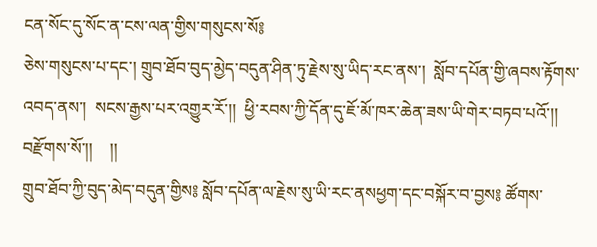ངན་སོང་དུ་སོང་ན་ངས་ལན་གྱིས་གསུངས་སོ༔
ཅེས་གསུངས་པ་དང་། གྲུབ་ཐོབ་བུད་མྱེད་བདུན་ཤིན་ཏུ་རྗེས་སུ་ཡིད་རང་ནས་།  སློབ་དཔོན་གྱི་ཞབས་རྟོགས་འབད་ནས་།  སངས་རྒྱས་པར་འགྱུར་རོ་།།  ཕྱི་རབས་ཀྱི་དོན་དུ་ཇོ་མོ་ཁར་ཆེན་ཟས་ཡི་གེར་བཏབ་པའོ་།།  བརྫོགས་སོ་།།    །།
གྲུབ་ཐོབ་ཀྱི་བུད་མེད་བདུན་གྱིས༔ སློབ་དཔོན་ལ་རྗེས་སུ་ཡི་རང་ནསཕྱག་དང་བསྐོར་བ་བྱས༔ ཚོགས་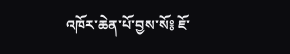འཁོར་ཆེན་པོ་བྱས་སོ༔ ཇོ་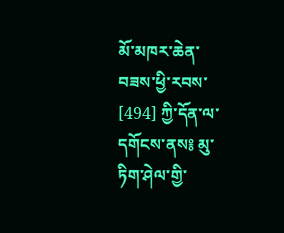མོ་མཁར་ཆེན་བཟས་ཕྱི་རབས་ [494] ཀྱི་དོན་ལ་དགོངས་ནས༔ མུ་ཏིག་ཤེལ་གྱི་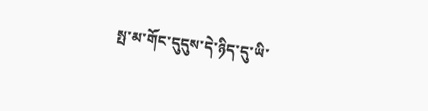སྤ་མ་གོང་དུདུས་དེ་ཉིད་དུ་ཡི་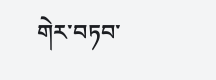གེར་བཏབ་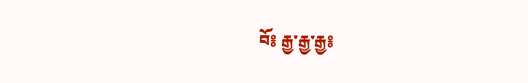བོ༔ རྒྱ་རྒྱ་རྒྱ༔